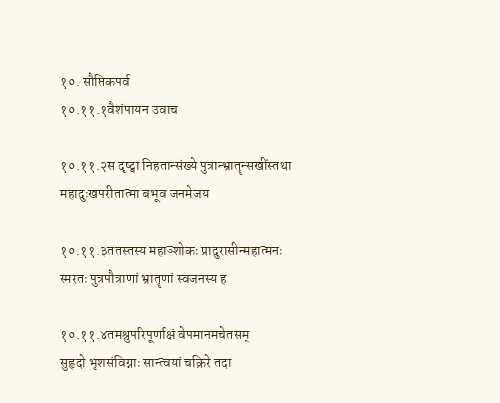१०. सौप्तिकपर्व
१०.११.१वैशंपायन उवाच

१०.११.२स दृष्ट्वा निहतान्संख्ये पुत्रान्भ्रातॄन्सखींस्तथा
महादुःखपरीतात्मा बभूव जनमेजय

१०.११.३ततस्तस्य महाञ्शोकः प्रादुरासीन्महात्मनः
स्मरतः पुत्रपौत्राणां भ्रातॄणां स्वजनस्य ह

१०.११.४तमश्रुपरिपूर्णाक्षं वेपमानमचेतसम्
सुहृदो भृशसंविग्नाः सान्त्वयां चक्रिरे तदा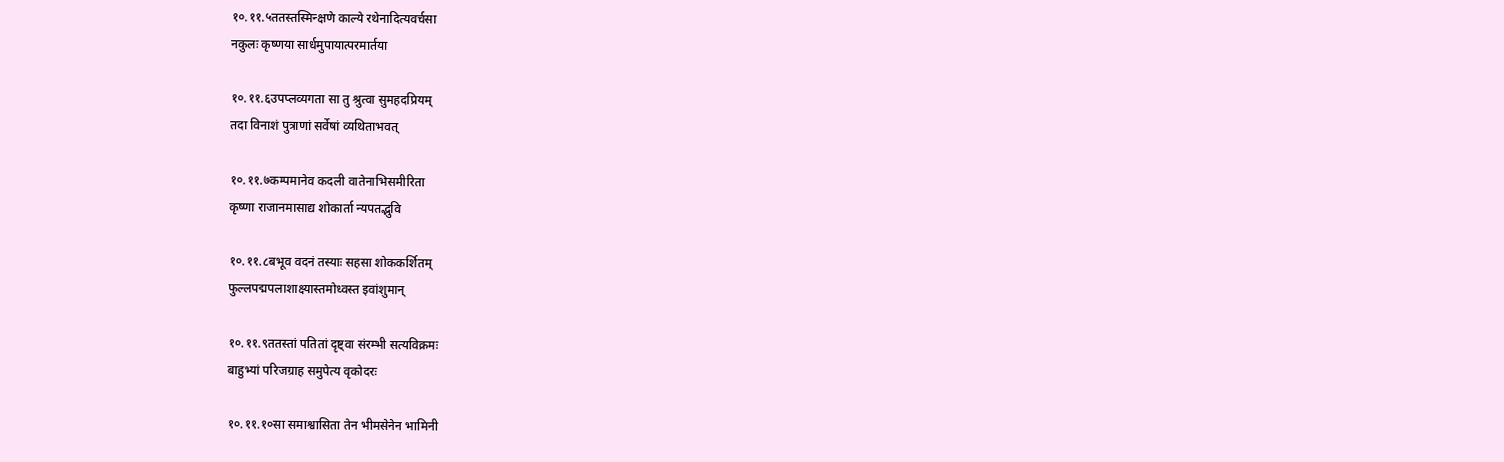१०.११.५ततस्तस्मिन्क्षणे काल्ये रथेनादित्यवर्चसा
नकुलः कृष्णया सार्धमुपायात्परमार्तया

१०.११.६उपप्लव्यगता सा तु श्रुत्वा सुमहदप्रियम्
तदा विनाशं पुत्राणां सर्वेषां व्यथिताभवत्

१०.११.७कम्पमानेव कदली वातेनाभिसमीरिता
कृष्णा राजानमासाद्य शोकार्ता न्यपतद्भुवि

१०.११.८बभूव वदनं तस्याः सहसा शोककर्शितम्
फुल्लपद्मपलाशाक्ष्यास्तमोध्वस्त इवांशुमान्

१०.११.९ततस्तां पतितां दृष्ट्वा संरम्भी सत्यविक्रमः
बाहुभ्यां परिजग्राह समुपेत्य वृकोदरः

१०.११.१०सा समाश्वासिता तेन भीमसेनेन भामिनी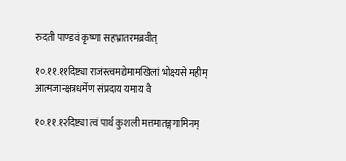रुदती पाण्डवं कृष्णा सहभ्रातरमब्रवीत्

१०.११.११दिष्ट्या राजंस्त्वमद्येमामखिलां भोक्ष्यसे महीम्
आत्मजान्क्षत्रधर्मेण संप्रदाय यमाय वै

१०.११.१२दिष्ट्या त्वं पार्थ कुशली मत्तमातङ्गगामिनम्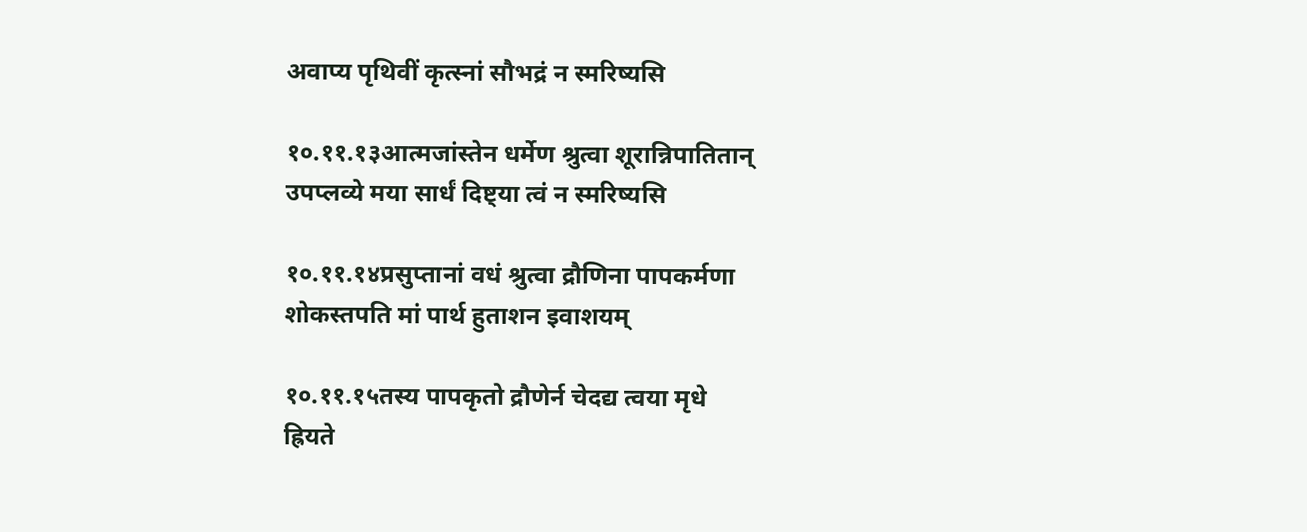अवाप्य पृथिवीं कृत्स्नां सौभद्रं न स्मरिष्यसि

१०.११.१३आत्मजांस्तेन धर्मेण श्रुत्वा शूरान्निपातितान्
उपप्लव्ये मया सार्धं दिष्ट्या त्वं न स्मरिष्यसि

१०.११.१४प्रसुप्तानां वधं श्रुत्वा द्रौणिना पापकर्मणा
शोकस्तपति मां पार्थ हुताशन इवाशयम्

१०.११.१५तस्य पापकृतो द्रौणेर्न चेदद्य त्वया मृधे
ह्रियते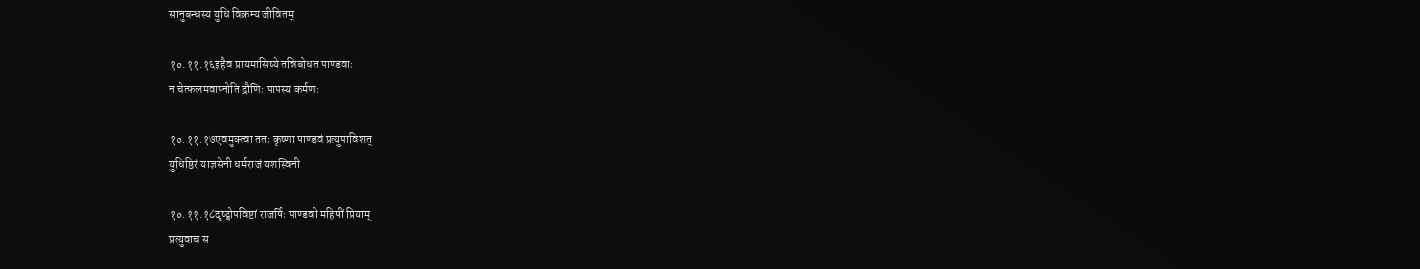सानुबन्धस्य युधि विक्रम्य जीवितम्

१०.११.१६इहैव प्रायमासिष्ये तन्निबोधत पाण्डवाः
न चेत्फलमवाप्नोति द्रौणिः पापस्य कर्मणः

१०.११.१७एवमुक्त्वा ततः कृष्णा पाण्डवं प्रत्युपाविशत्
युधिष्ठिरं याज्ञसेनी धर्मराजं यशस्विनी

१०.११.१८दृष्ट्वोपविष्टां राजर्षिः पाण्डवो महिषीं प्रियाम्
प्रत्युवाच स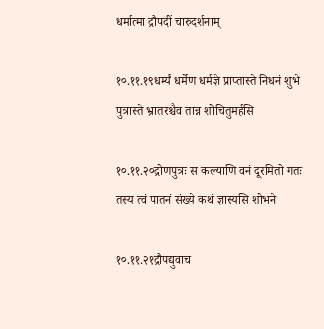धर्मात्मा द्रौपदीं चारुदर्शनाम्

१०.११.१९धर्म्यं धर्मेण धर्मज्ञे प्राप्तास्ते निधनं शुभे
पुत्रास्ते भ्रातरश्चैव तान्न शोचितुमर्हसि

१०.११.२०द्रोणपुत्रः स कल्याणि वनं दूरमितो गतः
तस्य त्वं पातनं संख्ये कथं ज्ञास्यसि शोभने

१०.११.२१द्रौपद्युवाच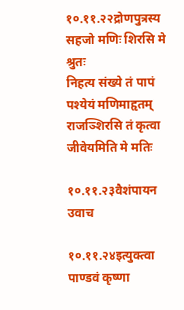१०.११.२२द्रोणपुत्रस्य सहजो मणिः शिरसि मे श्रुतः
निहत्य संख्ये तं पापं पश्येयं मणिमाहृतम्
राजञ्शिरसि तं कृत्वा जीवेयमिति मे मतिः

१०.११.२३वैशंपायन उवाच

१०.११.२४इत्युक्त्वा पाण्डवं कृष्णा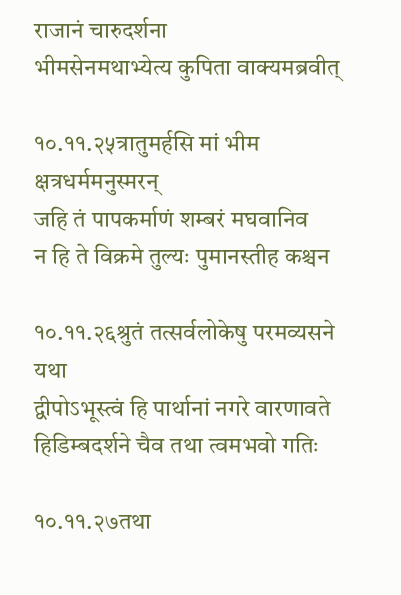राजानं चारुदर्शना
भीमसेनमथाभ्येत्य कुपिता वाक्यमब्रवीत्

१०.११.२५त्रातुमर्हसि मां भीम क्षत्रधर्ममनुस्मरन्
जहि तं पापकर्माणं शम्बरं मघवानिव
न हि ते विक्रमे तुल्यः पुमानस्तीह कश्चन

१०.११.२६श्रुतं तत्सर्वलोकेषु परमव्यसने यथा
द्वीपोऽभूस्त्वं हि पार्थानां नगरे वारणावते
हिडिम्बदर्शने चैव तथा त्वमभवो गतिः

१०.११.२७तथा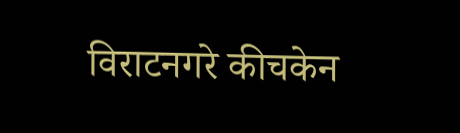विराटनगरे कीचकेन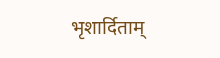भृशार्दिताम्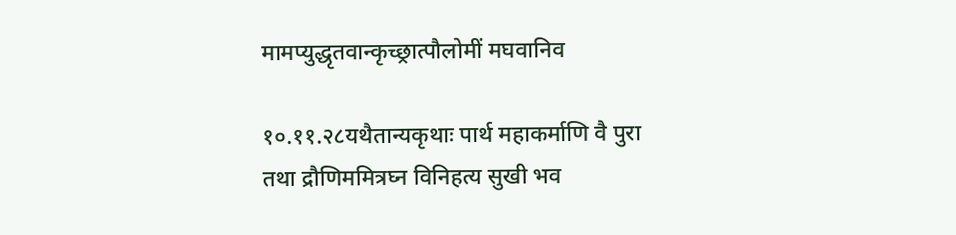मामप्युद्धृतवान्कृच्छ्रात्पौलोमीं मघवानिव

१०.११.२८यथैतान्यकृथाः पार्थ महाकर्माणि वै पुरा
तथा द्रौणिममित्रघ्न विनिहत्य सुखी भव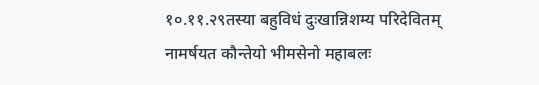१०.११.२९तस्या बहुविधं दुःखान्निशम्य परिदेवितम्
नामर्षयत कौन्तेयो भीमसेनो महाबलः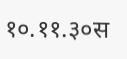१०.११.३०स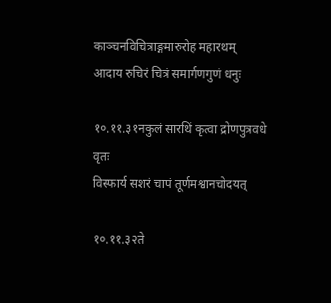काञ्चनविचित्राङ्गमारुरोह महारथम्
आदाय रुचिरं चित्रं समार्गणगुणं धनुः

१०.११.३१नकुलं सारथिं कृत्वा द्रोणपुत्रवधे वृतः
विस्फार्य सशरं चापं तूर्णमश्वानचोदयत्

१०.११.३२ते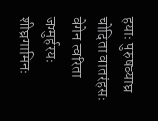हयाः पुरुषव्याघ्र चोदिता वातरंहसः
वेगेन त्वरिता जग्मुर्हरयः शीघ्रगामिनः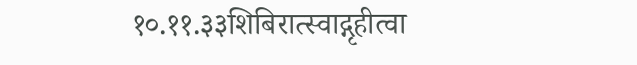१०.११.३३शिबिरात्स्वाद्गृहीत्वा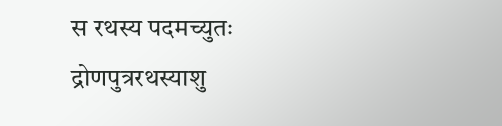स रथस्य पदमच्युतः
द्रोणपुत्ररथस्याशु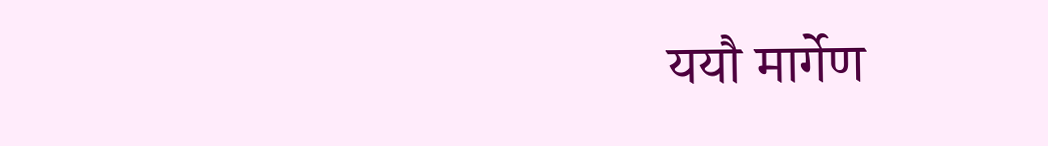ययौ मार्गेण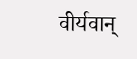वीर्यवान्